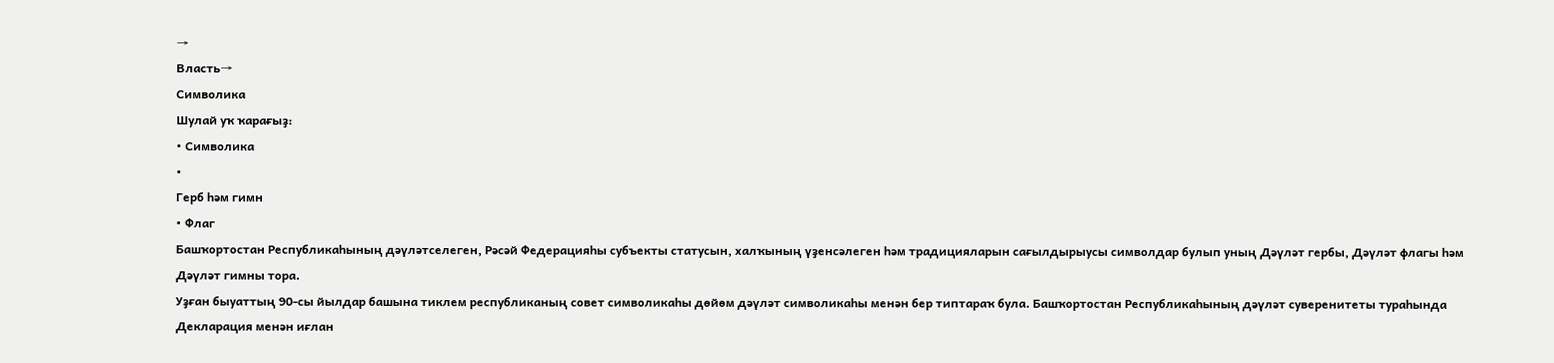→
Власть→
Символика
Шулай уҡ ҡарағыҙ:
• Символика
•
Герб һәм гимн
• Флаг
Башҡортостан Республикаһының дәүләтселеген, Рәсәй Федерацияһы субъекты статусын, халҡының үҙенсәлеген һәм традицияларын сағылдырыусы символдар булып уның Дәүләт гербы, Дәүләт флагы һәм Дәүләт гимны тора.
Уҙған быуаттың 90-сы йылдар башына тиклем республиканың совет символикаһы дөйөм дәүләт символикаһы менән бер типтараҡ була. Башҡортостан Республикаһының дәүләт суверенитеты тураһында Декларация менән иғлан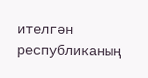ителгән республиканың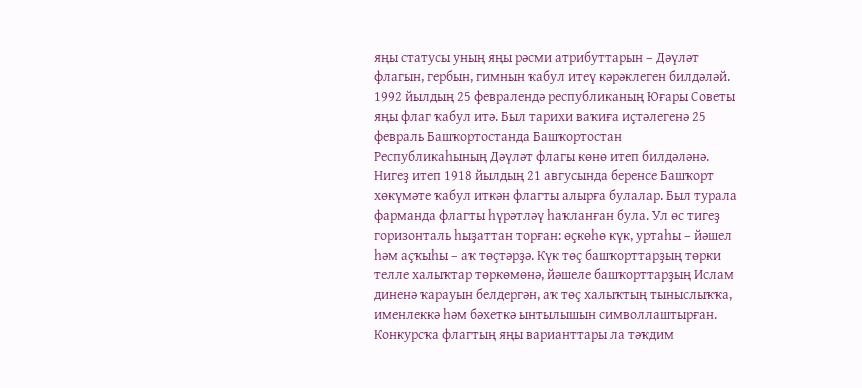яңы статусы уның яңы рәсми атрибуттарын – Дәүләт флагын, гербын, гимнын ҡабул итеү кәрәклеген билдәләй.
1992 йылдың 25 февралендә республиканың Юғары Советы яңы флаг ҡабул итә. Был тарихи ваҡиға иҫтәлегенә 25 февраль Башҡортостанда Башҡортостан Республикаһының Дәүләт флагы көнө итеп билдәләнә.
Нигеҙ итеп 1918 йылдың 21 авгусында беренсе Башҡорт хөкүмәте ҡабул иткән флагты алырға булалар. Был турала фарманда флагты һүрәтләү һаҡланған була. Ул өс тигеҙ горизонталь һыҙаттан торған: өҫкөһө күк, уртаһы – йәшел һәм аҫҡыһы – аҡ төҫтәрҙә. Күк төҫ башҡорттарҙың төрки телле халыҡтар төркөмөнә, йәшеле башҡорттарҙың Ислам диненә ҡарауын белдергән, аҡ төҫ халыҡтың тыныслыҡҡа, именлеккә һәм бәхеткә ынтылышын символлаштырған. Конкурсҡа флагтың яңы варианттары ла тәҡдим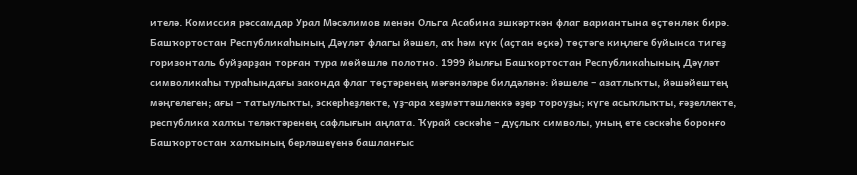ителә. Комиссия рәссамдар Урал Мәсәлимов менән Ольга Асабина эшкәрткән флаг вариантына өҫтөнлөк бирә.
Башҡортостан Республикаһының Дәүләт флагы йәшел, аҡ һәм күк (аҫтан өҫкә) төҫтәге киңлеге буйынса тигеҙ горизонталь буйҙарҙан торған тура мөйөшлө полотно. 1999 йылғы Башҡортостан Республикаһының Дәүләт символикаһы тураһындағы законда флаг төҫтәренең мәғәнәләре билдәләнә: йәшеле – азатлыҡты, йәшәйештең мәңгелеген; ағы – татыулыҡты, эскерһеҙлекте, үҙ-ара хеҙмәттәшлеккә әҙер тороуҙы; күге асыҡлыҡты, ғәҙеллекте, республика халҡы теләктәренең сафлығын аңлата. Ҡурай сәскәһе – дуҫлыҡ символы, уның ете сәскәһе боронғо Башҡортостан халҡының берләшеүенә башланғыс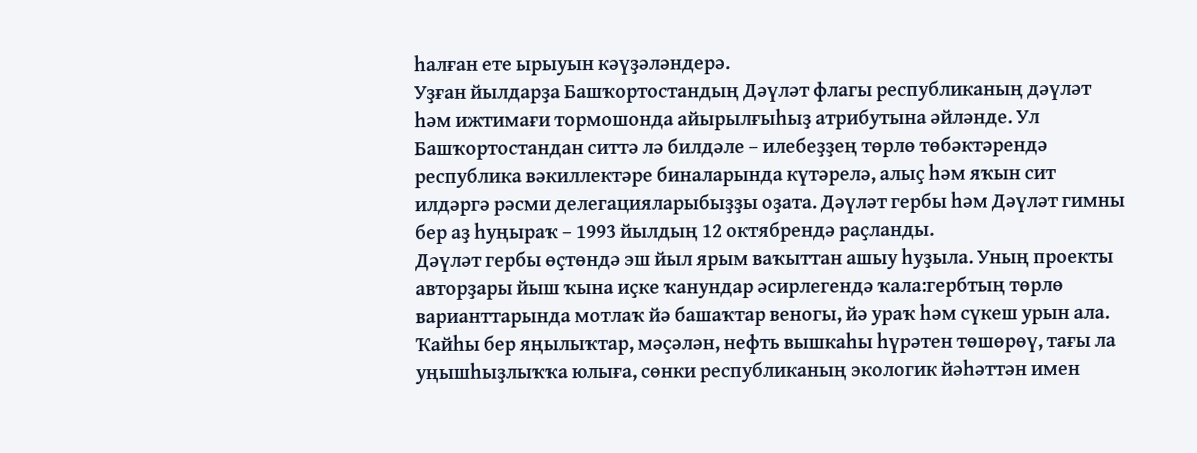һалған ете ырыуын кәүҙәләндерә.
Уҙған йылдарҙа Башҡортостандың Дәүләт флагы республиканың дәүләт һәм ижтимағи тормошонда айырылғыһыҙ атрибутына әйләнде. Ул Башҡортостандан ситтә лә билдәле – илебеҙҙең төрлө төбәктәрендә республика вәкиллектәре биналарында күтәрелә, алыҫ һәм яҡын сит илдәргә рәсми делегацияларыбыҙҙы оҙата. Дәүләт гербы һәм Дәүләт гимны бер аҙ һуңыраҡ – 1993 йылдың 12 октябрендә раҫланды.
Дәүләт гербы өҫтөндә эш йыл ярым ваҡыттан ашыу һуҙыла. Уның проекты авторҙары йыш ҡына иҫке ҡанундар әсирлегендә ҡала:гербтың төрлө варианттарында мотлаҡ йә башаҡтар веногы, йә ураҡ һәм сүкеш урын ала. Ҡайһы бер яңылыҡтар, мәҫәлән, нефть вышкаһы һүрәтен төшөрөү, тағы ла уңышһыҙлыҡҡа юлыға, сөнки республиканың экологик йәһәттән имен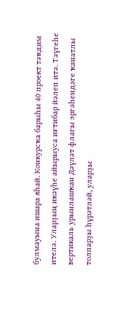булмауына ишара яһай. Конкурсҡа барыһы 40 проект тәҡдим ителә. Уларҙың икәүһе айырыуса иғтибар йәлеп итә. Тәүгеһе вертикаль урынлашҡан Дәүләт флагы эргәһендәге ҡанатлы толпарҙы һүрәтләй, уларҙы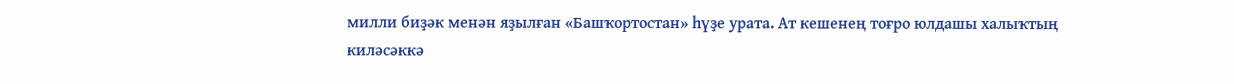милли биҙәк менән яҙылған «Башҡортостан» һүҙе урата. Ат кешенең тоғро юлдашы халыҡтың киләсәккә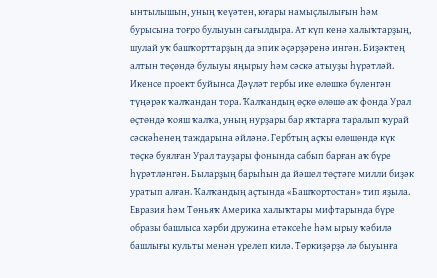ынтылышын, уның ҡеүәтен, юғары намыҫлылығын һәм бурысына тоғро булыуын сағылдыра. Ат күп кенә халыҡтарҙың, шулай уҡ башҡорттарҙың да эпик әҫәрҙәренә ингән. Биҙәктең алтын төҫөндә булыуы яңырыу һәм сәскә атыуҙы һүрәтләй. Икенсе проект буйынса Дәүләт гербы ике өлөшкә бүленгән түңәрәк ҡалҡандан тора. Ҡалҡандың өҫкө өлөшө аҡ фонда Урал өҫтөндә ҡояш ҡалҡа, уның нурҙары бар яҡтарға таралып ҡурай сәскәһенең таждарына әйләнә. Гербтың аҫҡы өлөшөндә күк төҫкә буялған Урал тауҙары фонында сабып барған аҡ бүре һүрәтләнгән. Быларҙың барыһын да йәшел төҫтәге милли биҙәк уратып алған. Ҡалҡандың аҫтында «Башҡортостан» тип яҙыла. Евразия һәм Төньяҡ Америка халыҡтары мифтарында бүре образы башлыса хәрби дружина етәксеһе һәм ырыу ҡәбилә башлығы культы менән үрелеп килә. Төркиҙәрҙә лә быуынға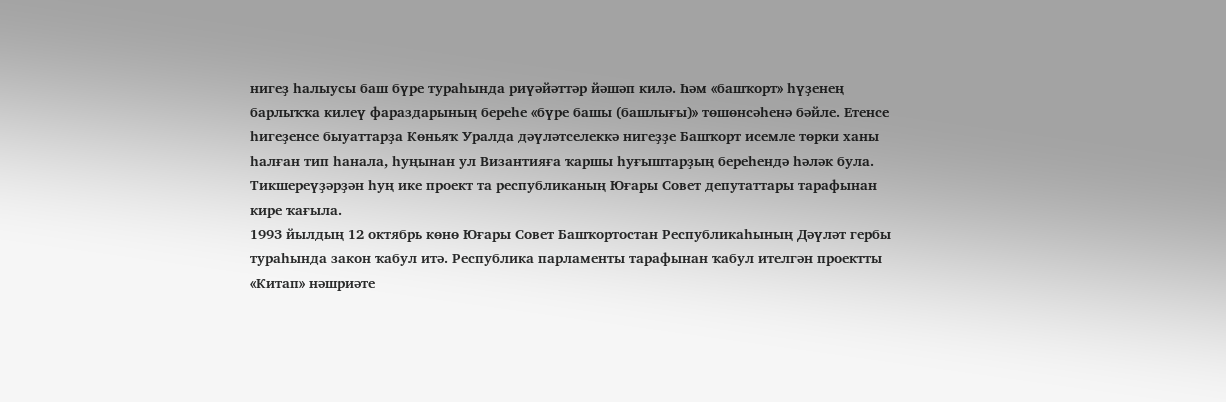нигеҙ һалыусы баш бүре тураһында риүәйәттәр йәшәп килә. Һәм «башҡорт» һүҙенең барлыҡҡа килеү фараздарының береһе «бүре башы (башлығы)» төшөнсәһенә бәйле. Етенсе һигеҙенсе быуаттарҙа Көньяҡ Уралда дәүләтселеккә нигеҙҙе Башҡорт исемле төрки ханы һалған тип һанала, һуңынан ул Византияға ҡаршы һуғыштарҙың береһендә һәләк була. Тикшереүҙәрҙән һуң ике проект та республиканың Юғары Совет депутаттары тарафынан кире ҡағыла.
1993 йылдың 12 октябрь көнө Юғары Совет Башҡортостан Республикаһының Дәүләт гербы тураһында закон ҡабул итә. Республика парламенты тарафынан ҡабул ителгән проектты «Китап» нәшриәте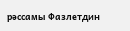рәссамы Фазлетдин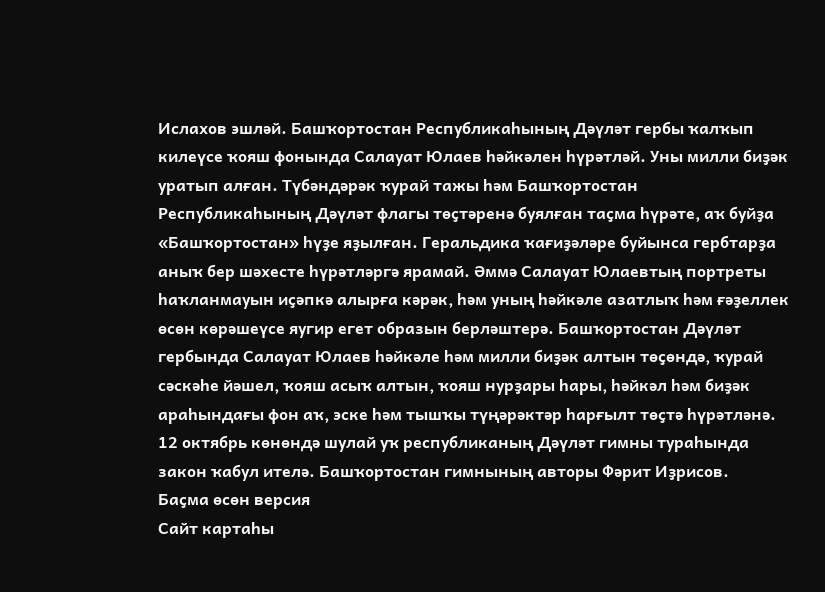Ислахов эшләй. Башҡортостан Республикаһының Дәүләт гербы ҡалҡып килеүсе ҡояш фонында Салауат Юлаев һәйкәлен һүрәтләй. Уны милли биҙәк уратып алған. Түбәндәрәк ҡурай тажы һәм Башҡортостан Республикаһының Дәүләт флагы төҫтәренә буялған таҫма һүрәте, аҡ буйҙа «Башҡортостан» һүҙе яҙылған. Геральдика ҡағиҙәләре буйынса гербтарҙа аныҡ бер шәхесте һүрәтләргә ярамай. Әммә Салауат Юлаевтың портреты һаҡланмауын иҫәпкә алырға кәрәк, һәм уның һәйкәле азатлыҡ һәм ғәҙеллек өсөн көрәшеүсе яугир егет образын берләштерә. Башҡортостан Дәүләт гербында Салауат Юлаев һәйкәле һәм милли биҙәк алтын төҫөндә, ҡурай сәскәһе йәшел, ҡояш асыҡ алтын, ҡояш нурҙары һары, һәйкәл һәм биҙәк араһындағы фон аҡ, эске һәм тышҡы түңәрәктәр һарғылт төҫтә һүрәтләнә.
12 октябрь көнөндә шулай уҡ республиканың Дәүләт гимны тураһында закон ҡабул ителә. Башҡортостан гимнының авторы Фәрит Иҙрисов.
Баҫма өсөн версия
Сайт картаһы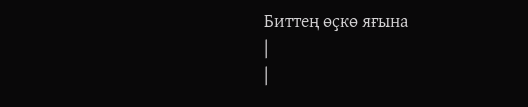Биттең өҫкө яғына
|
|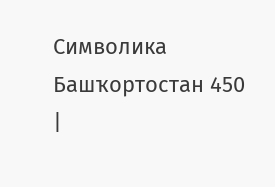Символика
Башҡортостан 450
|